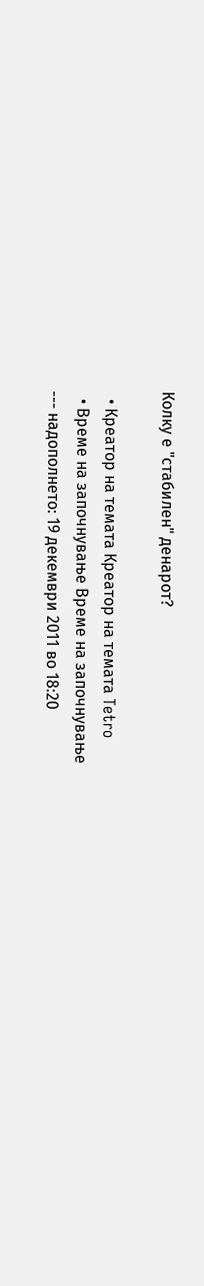Колку е "стабилен" денарот?

  • Креатор на темата Креатор на темата Tetro
  • Време на започнување Време на започнување
--- надополнето: 19 декември 2011 во 18:20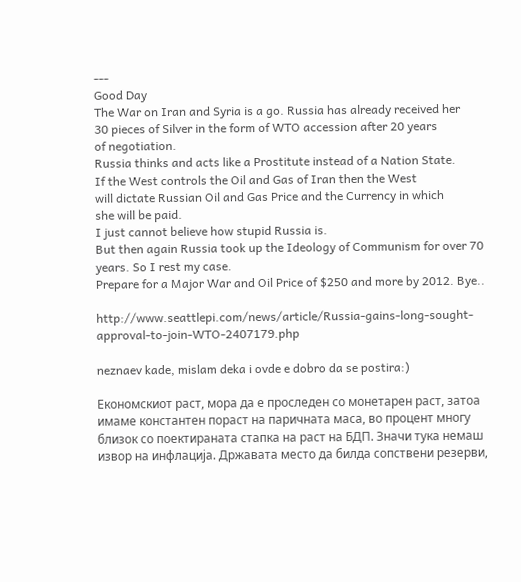---
Good Day
The War on Iran and Syria is a go. Russia has already received her
30 pieces of Silver in the form of WTO accession after 20 years
of negotiation.
Russia thinks and acts like a Prostitute instead of a Nation State.
If the West controls the Oil and Gas of Iran then the West
will dictate Russian Oil and Gas Price and the Currency in which
she will be paid.
I just cannot believe how stupid Russia is.
But then again Russia took up the Ideology of Communism for over 70
years. So I rest my case.
Prepare for a Major War and Oil Price of $250 and more by 2012. Bye..

http://www.seattlepi.com/news/article/Russia-gains-long-sought-approval-to-join-WTO-2407179.php

neznaev kade, mislam deka i ovde e dobro da se postira:)

Економскиот раст, мора да е проследен со монетарен раст, затоа имаме константен пораст на паричната маса, во процент многу близок со поектираната стапка на раст на БДП. Значи тука немаш извор на инфлација. Државата место да билда сопствени резерви,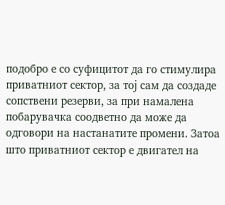подобро е со суфицитот да го стимулира приватниот сектор, за тој сам да создаде сопствени резерви, за при намалена побарувачка соодветно да може да одговори на настанатите промени. Затоа што приватниот сектор е двигател на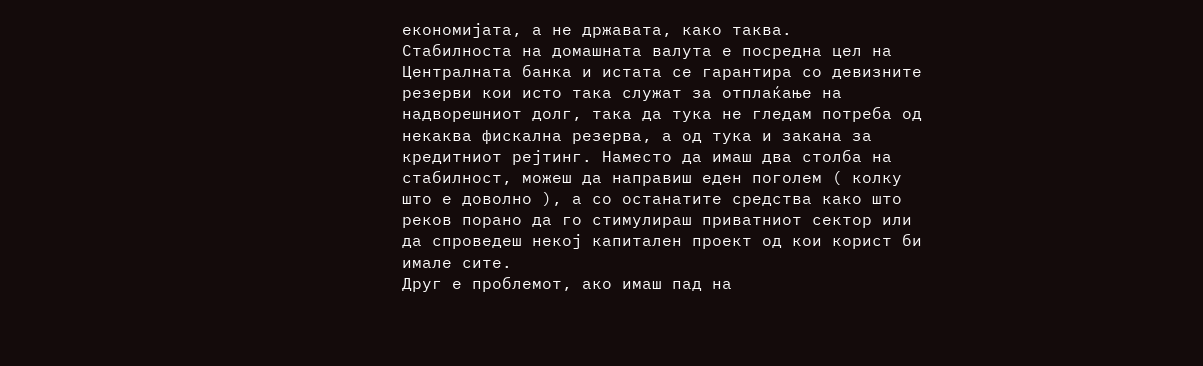економијата, а не државата, како таква.
Стабилноста на домашната валута е посредна цел на Централната банка и истата се гарантира со девизните резерви кои исто така служат за отплаќање на надворешниот долг, така да тука не гледам потреба од некаква фискална резерва, а од тука и закана за кредитниот рејтинг. Наместо да имаш два столба на стабилност, можеш да направиш еден поголем ( колку што е доволно ), a со останатите средства како што реков порано да го стимулираш приватниот сектор или да спроведеш некој капитален проект од кои корист би имале сите.
Друг е проблемот, ако имаш пад на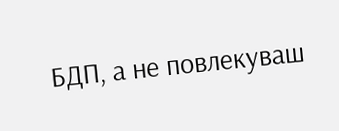БДП, а не повлекуваш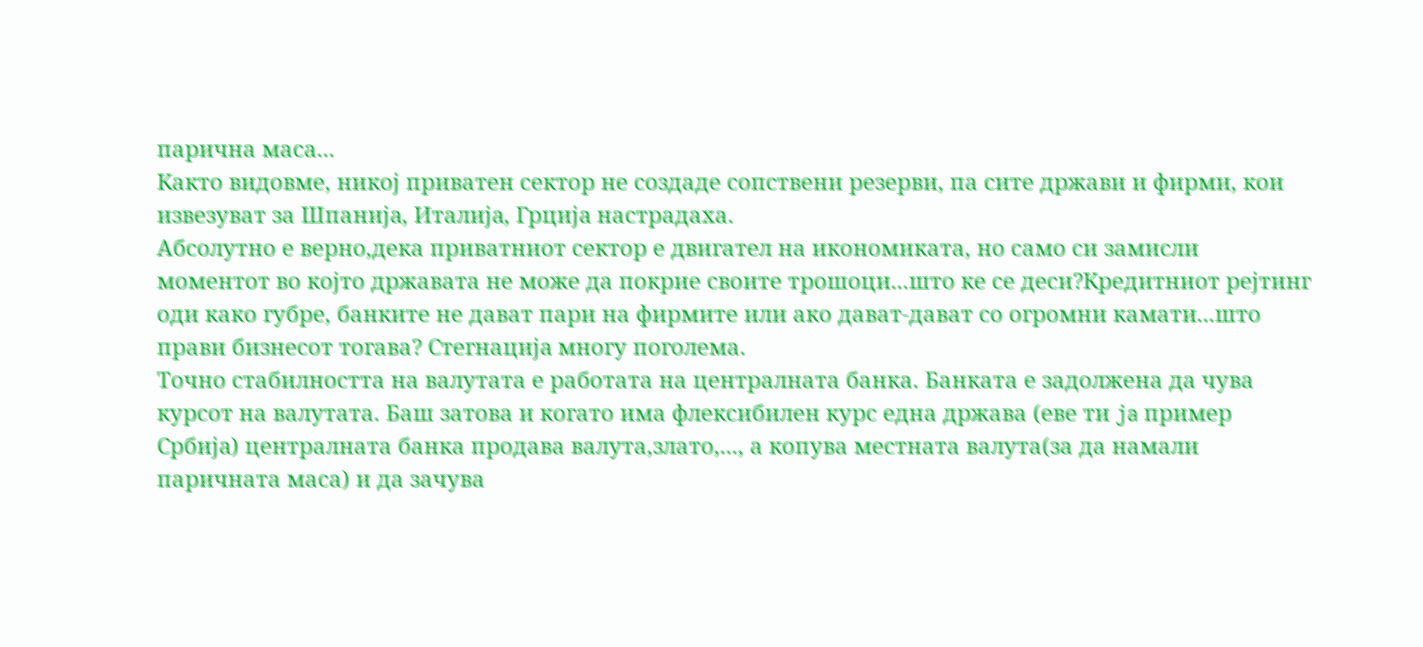парична маса...
Както видовме, никоj приватен сектор не создаде сопствени резерви, па сите држави и фирми, кои извезуват за Шпаниja, Италиja, Грциja настрадаха.
Абсолутно е верно,дека приватниот сектор е двигател на икономиката, но само си замисли моментот во коjто државата не може да покрие своите трошоци...што ке се деси?Кредитниот реjтинг оди како губре, банките не дават пари на фирмите или ако дават-дават со огромни камати...што прави бизнесот тогава? Стегнациja многу поголема.
Точно стабилността на валутата е работата на централната банка. Банката е задолжена да чува курсот на валутата. Баш затова и когато има флексибилен курс една држава (еве ти ja пример Србиja) централната банка продава валута,злато,..., а копува местната валута(за да намали паричната маса) и да зачува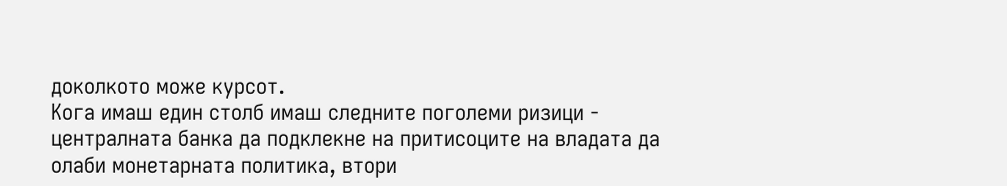доколкото може курсот.
Кога имаш един столб имаш следните поголеми ризици - централната банка да подклекне на притисоците на владата да олаби монетарната политика, втори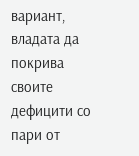вариант, владата да покрива своите дефицити со пари от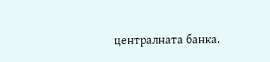централната банка.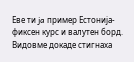Еве ти ja пример Естониja-фиксен курс и валутен борд.
Видовме докаде стигнаха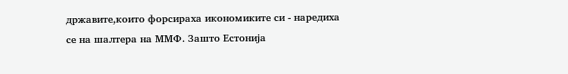државите,които форсираха икономиките си - наредиха се на шалтера на ММФ. Зашто Естониja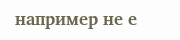например не е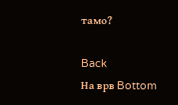тамо?

Back
На врв Bottom